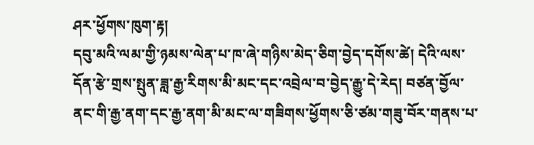ཤར་ཕྱོགས་ཁུག་རྟ།
དབུ་མའི་ལམ་གྱི་ཉམས་ལེན་པ་ཁ་ཞེ་གཉིས་མེད་ཅིག་བྱེད་དགོས་ཚེ། དེའི་ལས་དོན་རྩེ་གྲས་སྤུན་ཟླ་རྒྱ་རིགས་མི་མང་དང་འབྲེལ་བ་བྱེད་རྒྱུ་དེ་རེད། བཙན་བྱོལ་ནང་གི་རྒྱ་ནག་དང་རྒྱ་ནག་མི་མང་ལ་གཟིགས་ཕྱོགས་ཅི་ཙམ་གཟུ་བོར་གནས་པ་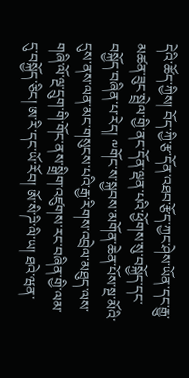དེའི་ཚོད་ཀྱིས། བོད་ཀྱི་རྩ་དོན་འཐབ་རྩོད་ཀྱང་ཤེས་ཡོན་དང་རྒྱུ་མཚན་ཟུང་སྦྲེལ་གྱི་ནང་དོན་ལྡན་པའི་ཕྱོགས་སུ་བསྐྱོད་དང་བསྐྱོད་བཞིན་པ་རེད། ༸གོང་ས་སྐྱབས་མགོན་ཆེན་པོས་སྔ་མོའི་དུས་ནས་ལན་མང་གསུངས་པའི་རྒྱ་རིགས་འབྲེལ་མཐུད་ལས་གཞི་ལོ་ལྔ་དྲུག་གི་གོང་ནས་སྒྲིག་འཛུགས་རང་བཞིན་གྱི་ལམ་དུ་བསྐྱོད་ཅིང། ཨ་རི་དང་ཡོ་རོབ། ཨོ་སི་ཌི་ལི་ཡ། ཐའེ་ཝན་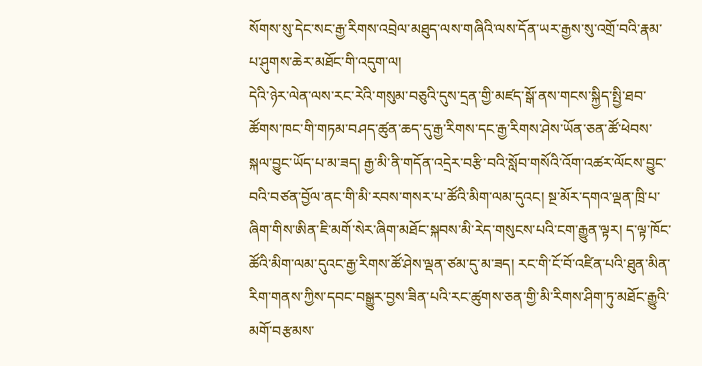སོགས་སུ་དེང་སང་རྒྱ་རིགས་འབྲེལ་མཐུད་ལས་གཞིའི་ལས་དོན་ཡར་རྒྱས་སུ་འགྲོ་བའི་རྣམ་པ་ཤུགས་ཆེར་མཐོང་གི་འདུག་ལ།
དེའི་ཉེར་ལེན་ལས་རང་རེའི་གསུམ་བཅུའི་དུས་དྲན་གྱི་མཛད་སྒོ་ནས་གངས་སྐྱིད་སྤྱི་ཐབ་ཚོགས་ཁང་གི་གཏམ་བཤད་ཚུན་ཆད་དུ་རྒྱ་རིགས་དང་རྒྱ་རིགས་ཤེས་ཡོན་ཅན་ཚོ་ཕེབས་སྐལ་བྱུང་ཡོད་པ་མ་ཟད། རྒྱ་མི་ནི་གདོན་འདྲེར་བརྩི་བའི་སློབ་གསོའི་འོག་འཚར་ལོངས་བྱུང་བའི་བཙན་བྱོལ་ནང་གི་མི་རབས་གསར་པ་ཚོའི་མིག་ལམ་དུའང། སྔ་མོར་དགའ་ལྡན་ཁྲི་པ་ཞིག་གིས་ཨིན་ཇི་མགོ་སེར་ཞིག་མཐོང་སྐབས་མི་རེད་གསུངས་པའི་ངག་རྒྱུན་ལྟར། ད་ལྟ་ཁོང་ཚོའི་མིག་ལམ་དུའང་རྒྱ་རིགས་ཚོ་ཤེས་ལྡན་ཙམ་དུ་མ་ཟད། རང་གི་ངོ་བོ་འཛིན་པའི་ཐུན་མིན་རིག་གནས་ཀྱིས་དབང་བསྒྱུར་བྱས་ཟིན་པའི་རང་ཚུགས་ཅན་གྱི་མི་རིགས་ཤིག་ཏུ་མཐོང་རྒྱུའི་མགོ་བརྩམས་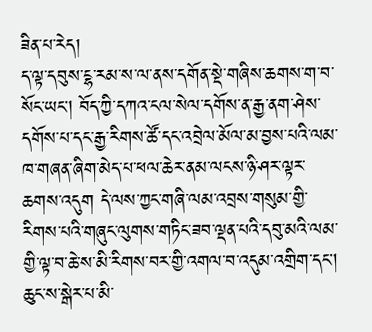ཟིན་པ་རེད།
ད་ལྟ་དབུས་ངྷ་རམ་ས་ལ་ནས་དགོན་སྡེ་གཞིས་ཆགས་ག་བ་སོང་ཡང། བོད་ཀྱི་དཀའ་ངལ་སེལ་དགོས་ན་རྒྱ་ནག་ཤེས་དགོས་པ་དང་རྒྱ་རིགས་ཚོ་དང་འབྲེལ་མོལ་མ་བྱས་པའི་ལམ་ཁ་གཞན་ཞིག་མེད་པ་ཕལ་ཆེར་ནམ་ལངས་ཉི་ཤར་ལྟར་ཆགས་འདུག དེ་ལས་ཀྱང་གཞི་ལམ་འབྲས་གསུམ་གྱི་རིགས་པའི་གཞུང་ལུགས་གཏིང་ཟབ་ལྡན་པའི་དབུ་མའི་ལམ་གྱི་ལྟ་བ་ཆེ་ས་མི་རིགས་བར་གྱི་འགལ་བ་འདུམ་འགྲིག་དང། ཆུང་ས་སྒེར་པ་མི་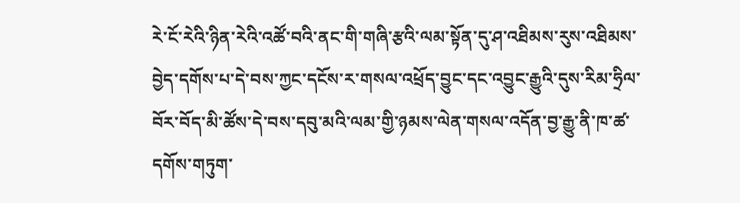རེ་ངོ་རེའི་ཉིན་རེའི་འཚོ་བའི་ནང་གི་གཞི་རྩའི་ལམ་སྟོན་དུ་ཤ་འཐིམས་རུས་འཐིམས་བྱེད་དགོས་པ་དེ་བས་ཀྱང་དངོས་ར་གསལ་འཕྲོད་བྱུང་དང་འབྱུང་རྒྱུའི་དུས་རིམ་ཧྲིལ་བོར་བོད་མི་ཚོས་དེ་བས་དབུ་མའི་ལམ་གྱི་ཉམས་ལེན་གསལ་འདོན་བྱ་རྒྱུ་ནི་ཁ་ཚ་དགོས་གཏུག་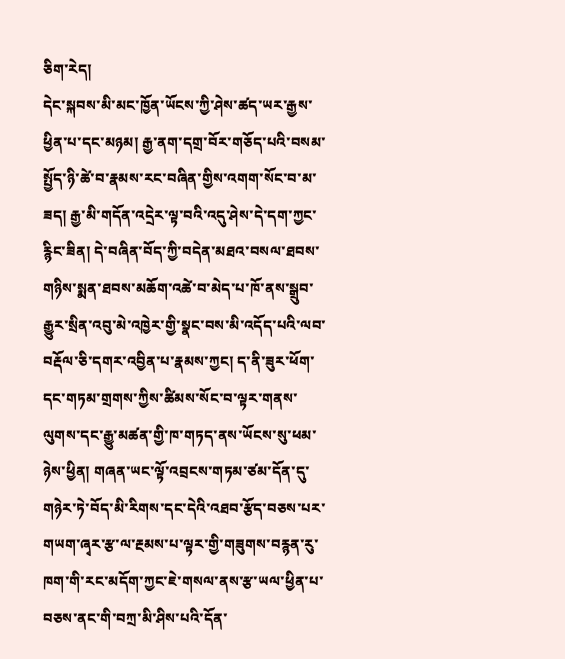ཅིག་རེད།
དེང་སྐབས་མི་མང་ཁྱོན་ཡོངས་ཀྱི་ཤེས་ཚད་ཡར་རྒྱས་ཕྱིན་པ་དང་མཉམ། རྒྱ་ནག་དགྲ་བོར་གཅོད་པའི་བསམ་སྤྱོད་ཉི་ཚེ་བ་རྣམས་རང་བཞིན་གྱིས་འགག་སོང་བ་མ་ཟད། རྒྱ་མི་གདོན་འདྲེར་ལྟ་བའི་འདུ་ཤེས་དེ་དག་ཀྱང་རྙིང་ཟིན། དེ་བཞིན་བོད་ཀྱི་བདེན་མཐའ་བསལ་ཐབས་གཉིས་སྨན་ཐབས་མཆོག་འཚེ་བ་མེད་པ་ཁོ་ནས་སྒྲུབ་རྒྱུར་སྲིན་འབུ་མེ་འཁྱེར་གྱི་སྣང་བས་མི་འདོད་པའི་ལབ་བརྡོལ་ཅི་དགར་འབྱིན་པ་རྣམས་ཀྱང། ད་ནི་ཟུར་ཕོག་དང་གཏམ་གྲགས་ཀྱིས་ཚིམས་སོང་བ་ལྟར་གནས་ལུགས་དང་རྒྱུ་མཚན་གྱི་ཁ་གཏད་ནས་ཡོངས་སུ་ཕམ་ཉེས་ཕྱིན། གཞན་ཡང་ལྟོ་འབྲངས་གཏམ་ཙམ་དོན་དུ་གཉེར་ཏེ་བོད་མི་རིགས་དང་དེའི་འཐབ་རྩོད་བཅས་པར་གཡག་ཞྭར་རྩ་ལ་རྔམས་པ་ལྟར་གྱི་གཟུགས་བརྙན་རུ་ཁག་གི་རང་མདོག་ཀྱང་ཇེ་གསལ་ནས་རྩ་ཡལ་ཕྱིན་པ་བཅས་ནང་གི་བཀྲ་མི་ཤིས་པའི་དོན་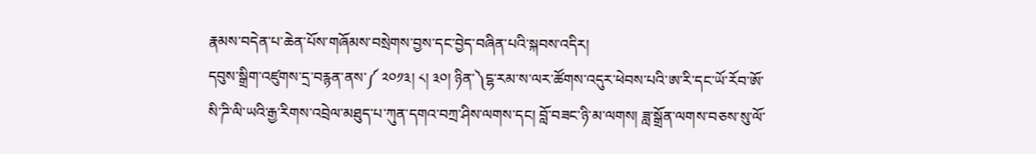རྣམས་བདེན་པ་ཆེན་པོས་གཞོམས་བསྲེགས་བྱས་དང་བྱེད་བཞིན་པའི་སྐབས་འདིར།
དབུས་སྒྲིག་འཛུགས་དྲ་བརྙན་ནས་༼ ༢༠༡༣། ༨། ༣༠། ཉིན་༽ངྷ་རམ་ས་ལར་ཚོགས་འདུར་ཕེབས་པའི་ཨ་རི་དང་ཡོ་རོབ་ཨོ་སི་ཌི་ལི་ཡའི་རྒྱ་རིགས་འབྲེལ་མཐུད་པ་ཀུན་དགའ་བཀྲ་ཤིས་ལགས་དང། བློ་བཟང་ཉི་མ་ལགས། ཟླ་སྒྲོན་ལགས་བཅས་སུ་ལོ་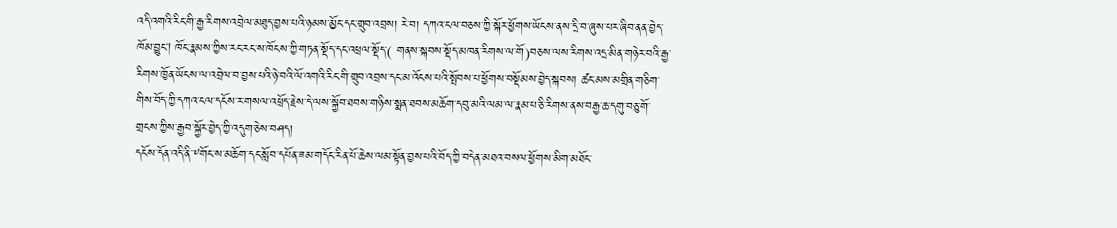འདི་འགའི་རིང་གི་རྒྱ་རིགས་འབྲེལ་མཐུད་བྱས་པའི་ཉམས་མྱོང་དང་གྲུབ་འབྲས། རེ་བ། དཀའ་ངལ་བཅས་ཀྱི་སྐོར་ཕྱོགས་ཡོངས་ནས་དྲི་བ་ཞུས་པར་ཞིབ་ནན་བྱེད་ཁོམ་བྱུང། ཁོང་རྣམས་ཀྱིས་རང་རང་ས་ཁོངས་ཀྱི་གཏན་སྡོད་དང་འཕྲལ་སྡོད་( གནས་སྐབས་སྡོད་མཁན་རིགས་ལ་གོ)བཅས་ལས་རིགས་འདྲ་མིན་གཉེར་བའི་རྒྱ་རིགས་ཁྱོན་ཡོངས་ལ་འབྲེལ་བ་བྱས་པའི་ཉེ་བའི་ལོ་འགའི་རིང་གི་གྲུབ་འབྲས་དང་མ་འོངས་པའི་སྤོབས་པ་ཕྱོགས་བསྡོམས་བྱེད་སྐབས། ཚང་མས་མགྲིན་གཅིག་གིས་བོད་ཀྱི་དཀའ་ངལ་དངོས་ར་གསལ་འཕྲོད་རྗེས་དེ་ལས་སྐྱོབ་ཐབས་གཉིས་སྨན་ཐབས་མཆོག་དབུ་མའི་ལམ་ལ་རྣམ་པ་ཅི་རིགས་ནས་བརྒྱ་ཆ་དགུ་བཅུ་གོ་གྲངས་ཀྱིས་རྒྱབ་སྐྱོར་བྱེད་ཀྱི་འདུག་ཅེས་བཤད།
དངོས་དོན་འདི་ནི་༸གོང་ས་མཆོག་དང་སློབ་དཔོན་ཟམ་གདོང་རིན་པོ་ཆེས་ལམ་སྟོན་བྱས་པའི་བོད་ཀྱི་བདེན་མཐའ་བསལ་ཕྱོགས་མིག་མཐོང་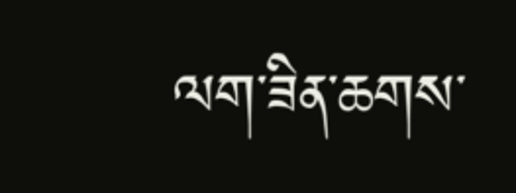ལག་ཟིན་ཆགས་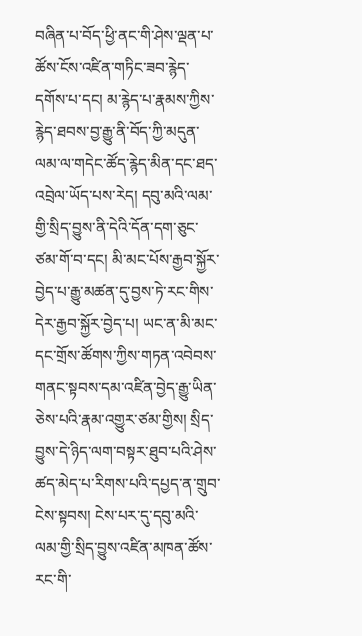བཞིན་པ་བོད་ཕྱི་ནང་གི་ཤེས་ལྡན་པ་ཚོས་ངོས་འཛིན་གཏིང་ཟབ་རྙེད་དགོས་པ་དང། མ་རྙེད་པ་རྣམས་ཀྱིས་རྙེད་ཐབས་བྱ་རྒྱུ་ནི་བོད་ཀྱི་མདུན་ལམ་ལ་གདེང་ཚོད་རྙེད་མིན་དང་ཐད་འབྲེལ་ཡོད་པས་རེད། དབུ་མའི་ལམ་གྱི་སྲིད་བྱུས་ནི་དེའི་དོན་དག་ཅུང་ཙམ་གོ་བ་དང། མི་མང་པོས་རྒྱབ་སྐྱོར་བྱེད་པ་རྒྱུ་མཚན་དུ་བྱས་ཏེ་རང་གིས་དེར་རྒྱབ་སྐྱོར་བྱེད་པ། ཡང་ན་མི་མང་དང་གྲོས་ཚོགས་ཀྱིས་གཏན་འབེབས་གནང་སྟབས་དམ་འཛིན་བྱེད་རྒྱུ་ཡིན་ཅེས་པའི་རྣམ་འགྱུར་ཙམ་གྱིས། སྲིད་བྱུས་དེ་ཉིད་ལག་བསྟར་ཐུབ་པའི་ཤེས་ཚད་མེད་པ་རིགས་པའི་དཔྱད་ན་གྲུབ་ངེས་སྟབས། ངེས་པར་དུ་དབུ་མའི་ལམ་གྱི་སྲིད་བྱུས་འཛིན་མཁན་ཚོས་རང་གི་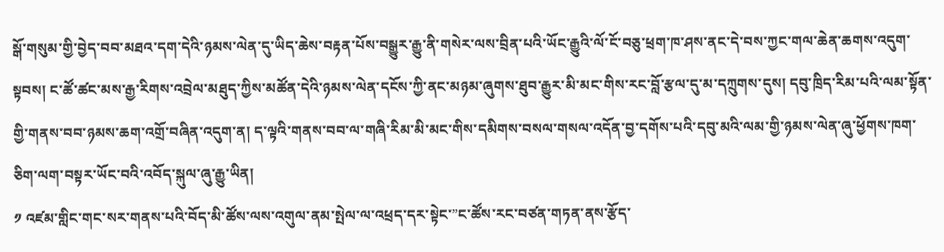སྒོ་གསུམ་གྱི་བྱེད་བབ་མཐའ་དག་དེའི་ཉམས་ལེན་དུ་ཡིད་ཆེས་བརྟན་པོས་བསྒྱུར་རྒྱུ་ནི་གསེར་ལས་བྲིན་པའི་ཡོང་རྒྱུའི་ལོ་ངོ་བཅུ་ཕྲག་ཁ་ཤས་ནང་དེ་བས་ཀྱང་གལ་ཆེན་ཆགས་འདུག་སྟབས། ང་ཚོ་ཚང་མས་རྒྱ་རིགས་འབྲེལ་མཐུད་ཀྱིས་མཚོན་དེའི་ཉམས་ལེན་དངོས་ཀྱི་ནང་མཉམ་ཞུགས་ཐུབ་རྒྱུར་མི་མང་གིས་རང་བློ་རྩལ་དུ་མ་དཀྲུགས་དུས། དབུ་ཁྲིད་རིམ་པའི་ལམ་སྟོན་གྱི་གནས་བབ་ཉམས་ཆག་འགྲོ་བཞིན་འདུག་ན། ད་ལྟའི་གནས་བབ་ལ་གཞི་རིམ་མི་མང་གིས་དམིགས་བསལ་གསལ་འདོན་བྱ་དགོས་པའི་དབུ་མའི་ལམ་གྱི་ཉམས་ལེན་ཞུ་ཕྱོགས་ཁག་ཅིག་ལག་བསྟར་ཡོང་བའི་འབོད་སྐུལ་ཞུ་རྒྱུ་ཡིན།
༡ འཛམ་གླིང་གང་སར་གནས་པའི་བོད་མི་ཚོས་ལས་འགུལ་ནམ་སྤེལ་ལ་འཕྲད་དར་སྟེང་”ང་ཚོས་རང་བཙན་གཏན་ནས་རྩོད་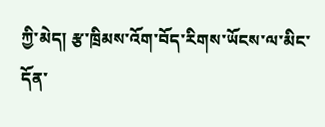ཀྱི་མེད། རྩ་ཁྲིམས་འོག་བོད་རིགས་ཡོངས་ལ་མིང་དོན་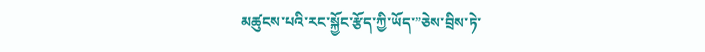མཚུངས་པའི་རང་སྐྱོང་རྩོད་ཀྱི་ཡོད་”ཅེས་བྲིས་ཏེ་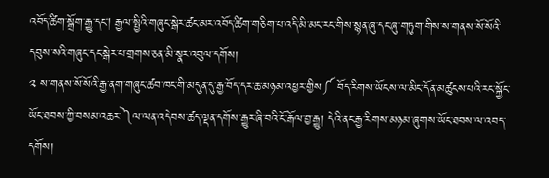འབོད་ཚིག་སྒྲོག་རྒྱུ་དང། རྒྱལ་སྤྱིའི་གཞུང་སྒེར་ཚང་མར་འབོད་ཚིག་གཅིག་པ་འདི་མི་མང་རང་གིས་སྙན་ཞུ་དང་ཞུ་གཏུག་གིས་ས་གནས་སོ་སོའི་དབུས་སའི་གཞུང་དང་སྒེར་པ་གྲགས་ཅན་མི་སྣར་འབུལ་དགོས།
༢ ས་གནས་སོ་སོའི་རྒྱ་ནག་གཞུང་ཚབ་ཁང་གི་མདུན་དུ་རྒྱ་བོད་དར་ཆ་མཉམ་འཕྱར་གྱིས༼ བོད་རིགས་ཡོངས་ལ་མིང་དོན་མཚུངས་པའི་རང་སྐྱོང་ཡོང་ཐབས་ཀྱི་བསམ་འཆར་༽ལ་ལན་འདེབས་ཚད་ལྡན་དགོས་རྒྱུར་ཞི་བའི་ངོ་རྒོལ་བྱ་རྒྱུ། དེའི་ནང་རྒྱ་རིགས་མཉམ་ཞུགས་ཡོང་ཐབས་ལ་འབད་དགོས།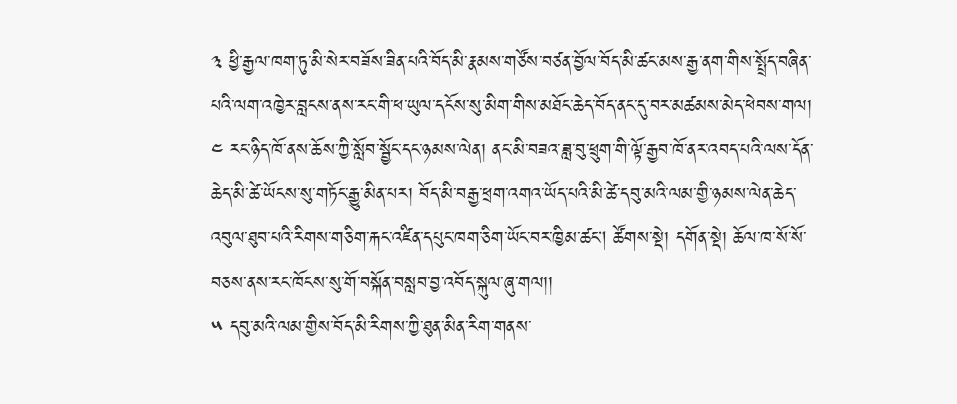༣ ཕྱི་རྒྱལ་ཁག་ཏུ་མི་སེར་བཟོས་ཟིན་པའི་བོད་མི་རྣམས་གཙོས་བཙན་བྱོལ་བོད་མི་ཚང་མས་རྒྱ་ནག་གིས་སྤྲོད་བཞིན་པའི་ལག་འཁྱེར་བླངས་ནས་རང་གི་ཕ་ཡུལ་དངོས་སུ་མིག་གིས་མཐོང་ཆེད་བོད་ནང་དུ་བར་མཚམས་མེད་ཕེབས་གལ།
༤ རང་ཉིད་ཁོ་ནས་ཆོས་ཀྱི་སློབ་སྦྱོང་དང་ཉམས་ལེན། ནང་མི་བཟའ་ཟླ་བུ་ཕྲུག་གི་ལྟོ་རྒྱབ་ཁོ་ནར་འབད་པའི་ལས་དོན་ཆེད་མི་ཚེ་ཡོངས་སུ་གཏོང་རྒྱུ་མིན་པར། བོད་མི་བརྒྱ་ཕྲག་འགའ་ཡོད་པའི་མི་ཚེ་དབུ་མའི་ལམ་གྱི་ཉམས་ལེན་ཆེད་འབུལ་ཐུབ་པའི་རིགས་གཅིག་རྐང་འཛིན་དཔུང་ཁག་ཅིག་ཡོང་བར་ཁྱིམ་ཚང། ཚོགས་སྡེ། དགོན་སྡེ། ཆོལ་ཁ་སོ་སོ་བཅས་ནས་རང་ཁོངས་སུ་གོ་བསྐོན་བསླབ་བྱ་འབོད་སྐུལ་ཞུ་གལ།།
༥ དབུ་མའི་ལམ་གྱིས་བོད་མི་རིགས་ཀྱི་ཐུན་མིན་རིག་གནས་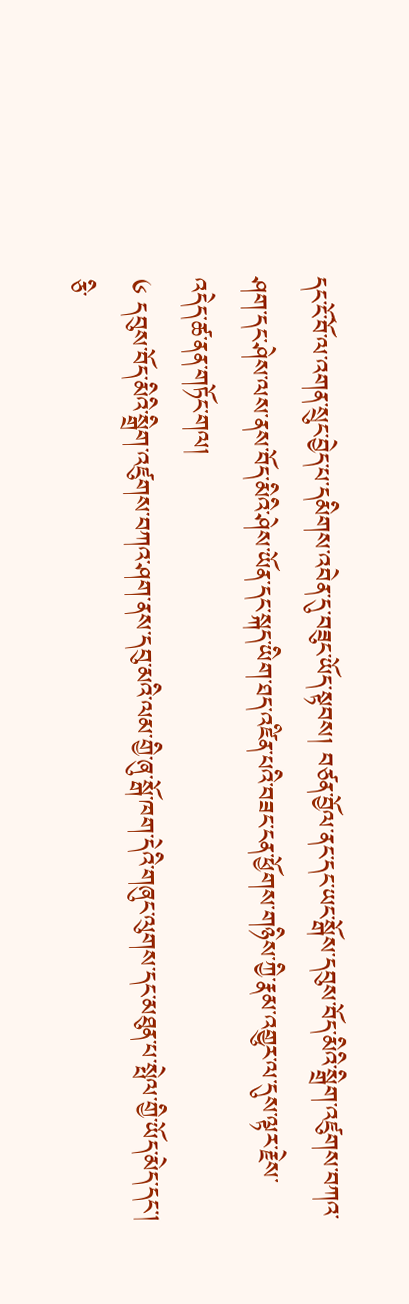དང་ངོ་བོ་ལ་འགན་སྲུང་བྱེད་པ་དམིགས་འབེན་དུ་བཟུང་ཡོད་སྟབས། བཙན་བྱོལ་ནང་དང་ཡང་སྒོས་དབུས་བོད་མིའི་སྒྲིག་འཛུགས་བཀའ་ཤག་དང་ཤེས་ལས་ནས་བོད་མིའི་ཤེས་ཡོན་དང་སྐད་ཡིག་ཐད་འཛིན་པའི་བཟང་ངན་ཕྱོགས་གཉིས་ཀྱི་རྣམ་འགྱུར་ལ་དུས་ལྟར་རྗེས་འདེད་ཚ་ནན་གཏོང་གལ།
༦ དབུས་བོད་མིའི་སྒྲིག་འཛུགས་བཀའ་ཤག་ནས་དབུ་མའི་ལམ་གྱི་ཞུ་སྒོ་ཁག་དེའི་གཞུང་ལུགས་དང་མཐུན་པ་སྤེལ་གྱི་ཡོད་མེད་དང། ཅི་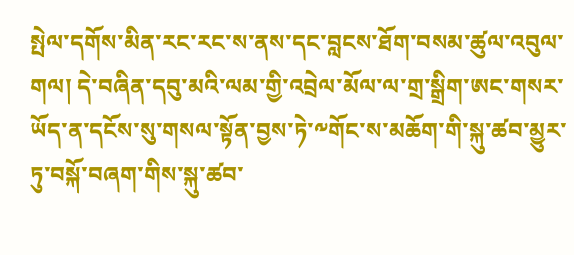སྤེལ་དགོས་མིན་རང་རང་ས་ནས་དང་བླངས་ཐོག་བསམ་ཚུལ་འབུལ་གལ། དེ་བཞིན་དབུ་མའི་ལམ་གྱི་འབྲེལ་མོལ་ལ་གྲ་སྒྲིག་ཨང་གསར་ཡོད་ན་དངོས་སུ་གསལ་སྟོན་བྱས་ཏེ་༸གོང་ས་མཆོག་གི་སྐུ་ཚབ་མྱུར་ཏུ་བསྐོ་བཞག་གིས་སྐུ་ཚབ་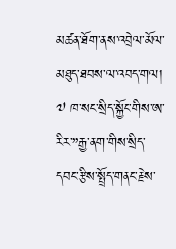མཚན་ཐོག་ནས་འབྲེལ་མོལ་མཐུད་ཐབས་ལ་འབད་གལ།
༧ ཁ་སང་སྲིད་སྐྱོང་གིས་ཨ་རིར་”རྒྱ་ནག་གིས་སྲིད་དབང་རྩིས་སྤྲོད་གནང་རྗེས་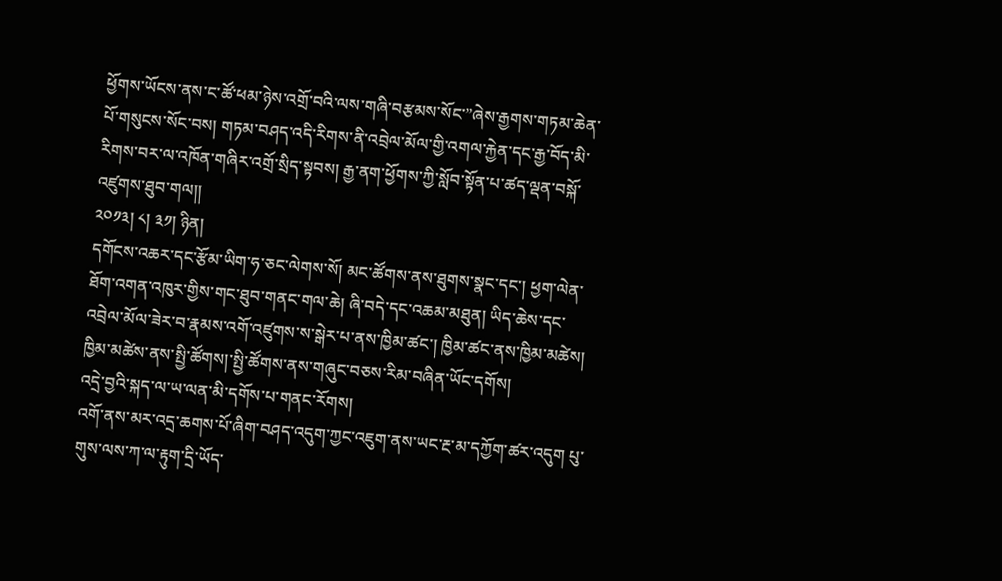ཕྱོགས་ཡོངས་ནས་ང་ཚོ་ཕམ་ཉེས་འགྲོ་བའི་ལས་གཞི་བརྩམས་སོང་”ཞེས་རྒྱགས་གཏམ་ཆེན་པོ་གསུངས་སོང་བས། གཏམ་བཤད་འདི་རིགས་ནི་འབྲེལ་མོལ་གྱི་འགལ་རྐྱེན་དང་རྒྱ་བོད་མི་རིགས་བར་ལ་འཁོན་གཞིར་འགྲོ་སྲིད་སྟབས། རྒྱ་ནག་ཕྱོགས་ཀྱི་སློབ་སྟོན་པ་ཚད་ལྡན་བསྐོ་འཛུགས་ཐུབ་གལ།།
༢༠༡༣། ༨། ༣༡། ཉིན།
དགོངས་འཆར་དང་རྩོམ་ཡིག་ཧ་ཅང་ལེགས་སོ། མང་ཚོགས་ནས་ཐུགས་སྣང་དང་། ཕྱག་ལེན་ཐོག་འགན་འཁུར་གྱིས་གང་ཐུབ་གནང་གལ་ཆེ། ཞི་བདེ་དང་འཆམ་མཐུན། ཡིད་ཆེས་དང་འབྲེལ་མོལ་ཟེར་བ་རྣམས་འགོ་འཛུགས་ས་སྒེར་པ་ནས་ཁྱིམ་ཚང་། ཁྱིམ་ཚང་ནས་ཁྱིམ་མཚེས། ཁྱིམ་མཚེས་ནས་སྤྱི་ཚོགས།་སྤྱི་ཚོགས་ནས་གཞུང་བཅས་རིམ་བཞིན་ཡོང་དགོས།
འདྲེ་བྱའི་སྐད་ལ་ཡ་ལན་མི་དགོས་པ་གནང་རོགས།
འགོ་ནས་མར་འདྲ་ཆགས་པོ་ཞིག་བཤད་འདུག་ཀྱང་འཇུག་ནས་ཡང་རྔ་མ་དཀྱོག་ཚར་འདུག པུ་གུས་ལས་ཀ་ལ་རྟུག་དྲི་ཡོད་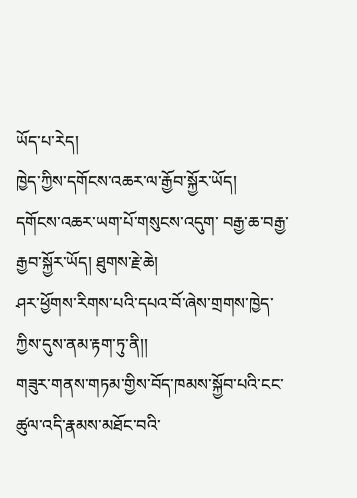ཡོད་པ་རེད།
ཁྱེད་ཀྱིས་དགོངས་འཆར་ལ་རྒྱོབ་སྐྱོར་ཡོད།
དགོངས་འཆར་ཡག་པོ་གསུངས་འདུག་ བརྒྱ་ཆ་བརྒྱ་རྒྱབ་སྐྱོར་ཡོད། ཐུགས་རྗེ་ཆེ།
ཤར་ཕྱོགས་རིགས་པའི་དཔའ་བོ་ཞེས་གྲགས་ཁྱེད་ཀྱིས་དུས་ནམ་རྟག་ཏུ་ནི།།
གཟུར་གནས་གཏམ་གྱིས་བོད་ཁམས་སྐྱོབ་པའི་ངང་ཚུལ་འདི་རྣམས་མཐོང་བའི་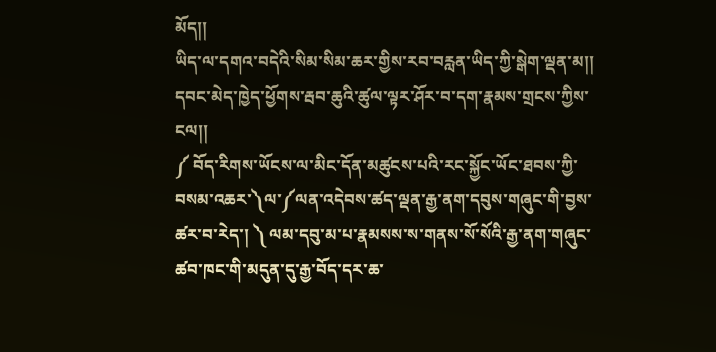མོད།།
ཡིད་ལ་དགའ་བདེའི་སིམ་སིམ་ཆར་གྱིས་རབ་བརླན་ཡིད་ཀྱི་སྒེག་ལྡན་མ།།
དབང་མེད་ཁྱེད་ཕྱོགས་རྦབ་ཆུའི་ཚུལ་ལྟར་ཤོར་བ་དག་རྣམས་གྲངས་ཀྱིས་ངལ།།
༼ བོད་རིགས་ཡོངས་ལ་མིང་དོན་མཚུངས་པའི་རང་སྐྱོང་ཡོང་ཐབས་ཀྱི་བསམ་འཆར་༽ལ་༼ལན་འདེབས་ཚད་ལྡན་རྒྱ་ནག་དབུས་གཞུང་གི་བྱས་ཚར་བ་རེད་། ༽ ལམ་དབུ་མ་པ་རྣམསས་ས་གནས་སོ་སོའི་རྒྱ་ནག་གཞུང་ཚབ་ཁང་གི་མདུན་དུ་རྒྱ་བོད་དར་ཆ་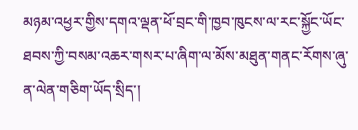མཉམ་འཕྱར་གྱིས་དགའ་ལྡན་ཕོ་བྲང་གི་ཁྱབ་ཁུངས་ལ་རང་སྐྱོང་ཡོང་ཐབས་ཀྱི་བསམ་འཆར་གསར་པ་ཞིག་ལ་མོས་མཐུན་གནང་རོགས་ཞུ་ན་ལེན་གཅིག་ཡོད་སྲིད་།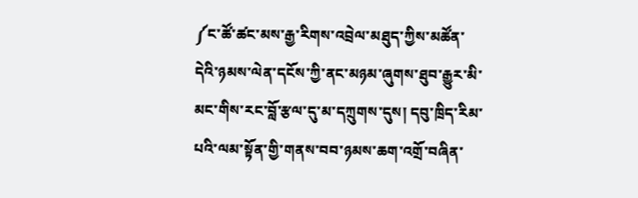༼ང་ཚོ་ཚང་མས་རྒྱ་རིགས་འབྲེལ་མཐུད་ཀྱིས་མཚོན་དེའི་ཉམས་ལེན་དངོས་ཀྱི་ནང་མཉམ་ཞུགས་ཐུབ་རྒྱུར་མི་མང་གིས་རང་བློ་རྩལ་དུ་མ་དཀྲུགས་དུས། དབུ་ཁྲིད་རིམ་པའི་ལམ་སྟོན་གྱི་གནས་བབ་ཉམས་ཆག་འགྲོ་བཞིན་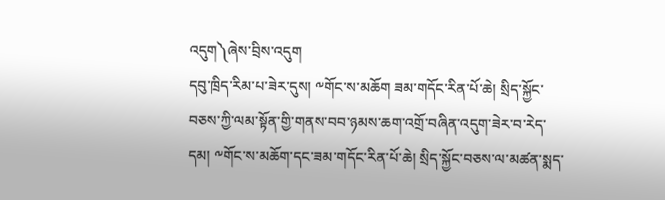འདུག༽ཞེས་བྲིས་འདུག
དབུ་ཁྲིད་རིམ་པ་ཟེར་དུས། ༸གོང་ས་མཆོག ཟམ་གདོང་རིན་པོ་ཆེ། སྲིད་སྐྱོང་བཅས་ཀྱི་ལམ་སྟོན་གྱི་གནས་བབ་ཉམས་ཆག་འགྲོ་བཞིན་འདུག་ཟེར་བ་རེད་དམ། ༸གོང་ས་མཆོག་དང་ཟམ་གདོང་རིན་པོ་ཆེ། སྲིད་སྐྱོང་བཅས་ལ་མཚན་སྨད་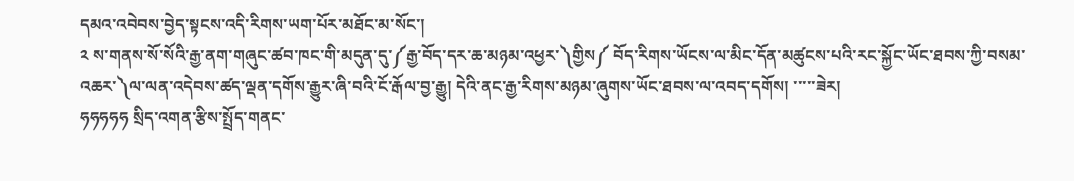དམའ་འབེབས་བྱེད་སྟངས་འདི་རིགས་ཡག་པོར་མཐོང་མ་སོང་།
༢ ས་གནས་སོ་སོའི་རྒྱ་ནག་གཞུང་ཚབ་ཁང་གི་མདུན་དུ་༼རྒྱ་བོད་དར་ཆ་མཉམ་འཕྱར་༽གྱིས༼ བོད་རིགས་ཡོངས་ལ་མིང་དོན་མཚུངས་པའི་རང་སྐྱོང་ཡོང་ཐབས་ཀྱི་བསམ་འཆར་༽ལ་ལན་འདེབས་ཚད་ལྡན་དགོས་རྒྱུར་ཞི་བའི་ངོ་རྒོལ་བྱ་རྒྱུ། དེའི་ནང་རྒྱ་རིགས་མཉམ་ཞུགས་ཡོང་ཐབས་ལ་འབད་དགོས། ་་་་་ཟེར།
ཧཧཧཧཧ སྲིད་འགན་རྩིས་སྤྲོད་གནང་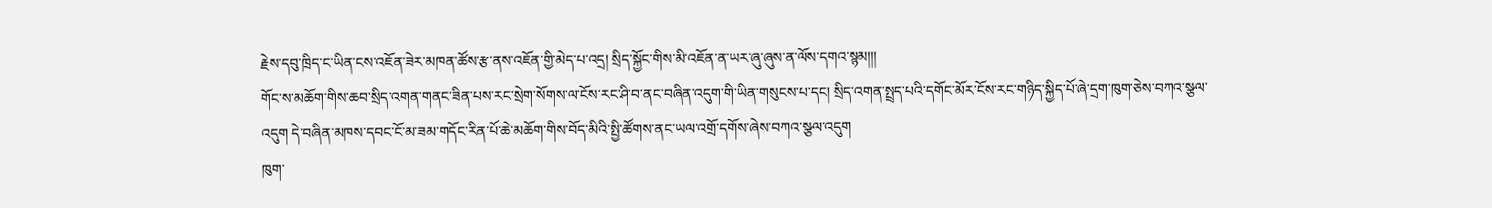རྗེས་དབུ་ཁྲིད་ང་ཡིན་ངས་འཇོན་ཟེར་མཁན་ཚོས་རྩ་ནས་འཇོན་གྱི་མེད་པ་འདྲ། སྲིད་སྐྱོང་གིས་མི་འཇོན་ན་ཡར་ཞུ་ཞུས་ན་ལོས་དགའ་སྙམ།།།
གོང་ས་མཆོག་གིས་ཆབ་སྲིད་འགན་གནང་ཟིན་པས་རང་སྲེག་སོགས་ལ་ངོས་རང་ཤི་བ་ནང་བཞིན་འདུག་གི་ཡིན་གསུངས་པ་དང། སྲིད་འགན་སྤྲད་པའི་དགོང་མོར་ངོས་རང་གཉིད་སྐྱིད་པོ་ཞེ་དྲག་ཁུག་ཅེས་བཀའ་སྩལ་འདུག དེ་བཞིན་མཁས་དབང་ངོ་མ་ཟམ་གདོང་རིན་པོ་ཆེ་མཆོག་གིས་བོད་མིའི་སྤྱི་ཚོགས་ནང་ཡལ་འགྲོ་དགོས་ཞེས་བཀའ་སྩལ་འདུག
ཁུག་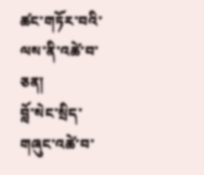ཚང་གཏོར་བའི་ལས་ནི་འཚེ་བ་ཅན།
བློ་སེང་སྲིད་གཞུང་འཚེ་བ་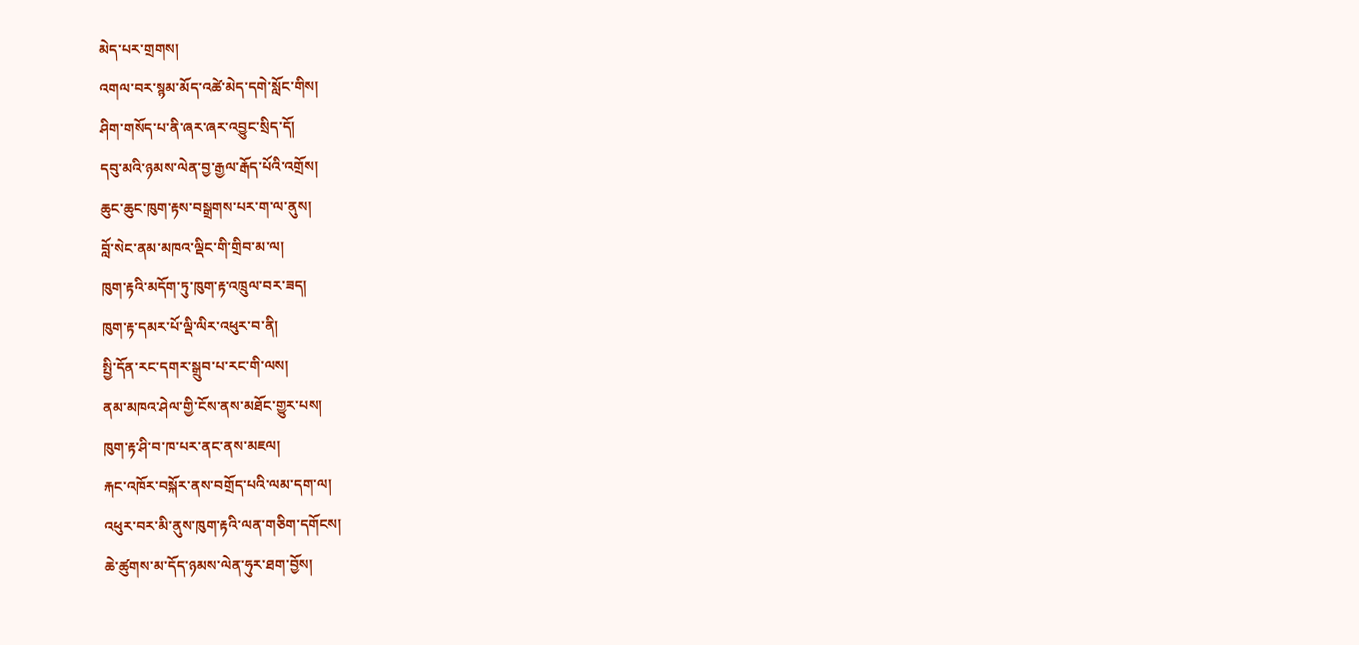མེད་པར་གྲགས།
འགལ་བར་སྙམ་མོད་འཚེ་མེད་དགེ་སློང་གིས།
ཤིག་གསོད་པ་ནི་ཞར་ཞར་འབྱུང་སྲིད་དོ།
དབུ་མའི་ཉམས་ལེན་བྱ་རྒྱལ་རྒོད་པོའི་འགྲོས།
ཆུང་ཆུང་ཁུག་རྟས་བསྒྲགས་པར་ག་ལ་ནུས།
བློ་སེང་ནམ་མཁའ་ལྡིང་གི་གྲིབ་མ་ལ།
ཁུག་རྟའི་མདོག་ཏུ་ཁུག་རྟ་འཁྲུལ་བར་ཟད།
ཁུག་རྟ་དམར་པོ་ལྡི་ལིར་འཕུར་བ་ནི།
སྤྱི་དོན་རང་དགར་སྒྲུབ་པ་རང་གི་ལས།
ནམ་མཁའ་ཤེལ་གྱི་ངོས་ནས་མཐོང་གྱུར་པས།
ཁུག་རྟ་ཤི་བ་ཁ་པར་ནང་ནས་མཇལ།
རྐང་འཁོར་བསྐོར་ནས་བགྲོད་པའི་ལམ་དག་ལ།
འཕུར་བར་མི་ནུས་ཁུག་རྟའི་ལན་གཅིག་དགོངས།
ཆེ་ཚུགས་མ་དོད་ཉམས་ལེན་ཧུར་ཐག་བྱོས།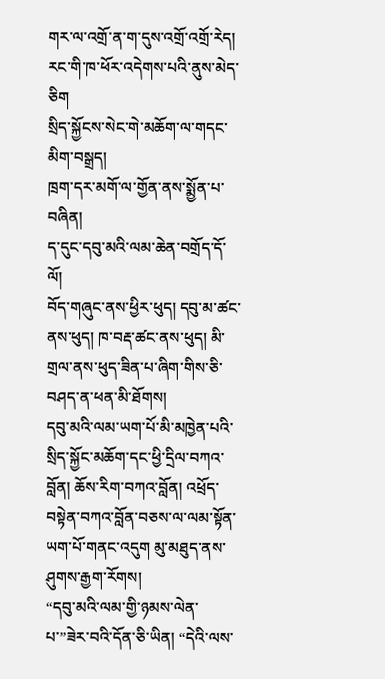གར་ལ་འགྲོ་ན་ག་དུས་འགྲོ་འགྲོ་རེད།
རང་གི་ཁ་ཕོར་འདེགས་པའི་ནུས་མེད་ཅིག
སྲིད་སྐྱོངས་སེང་གེ་མཆོག་ལ་གདང་མིག་བསྒྲད།
ཁྲག་དར་མགོ་ལ་གྱོན་ནས་སྨྱོན་པ་བཞིན།
ད་དུང་དབུ་མའི་ལམ་ཆེན་བགྲོད་དོ་ལོ།
བོད་གཞུང་ནས་ཕྱིར་ཕུད། དབུ་མ་ཚང་ནས་ཕུད། ཁ་བརྡ་ཚང་ནས་ཕུད། མི་གྲལ་ནས་ཕུད་ཟིན་པ་ཞིག་གིས་ཅི་བཤད་ན་ཕན་མི་ཐོགས།
དབུ་མའི་ལམ་ཡག་པོ་མི་མཁྱེན་པའི་སྲིད་སྐྱོང་མཆོག་དང་ཕྱི་དྲིལ་བཀའ་བློན། ཆོས་རིག་བཀའ་བློན། འཕྲོད་བསྟེན་བཀའ་བློན་བཅས་ལ་ལམ་སྟོན་ཡག་པོ་གནང་འདུག མུ་མཐུད་ནས་ཤུགས་རྒྱག་རོགས།
“དབུ་མའི་ལམ་གྱི་ཉམས་ལེན་པ་”ཟེར་བའི་དོན་ཅི་ཡིན། “དེའི་ལས་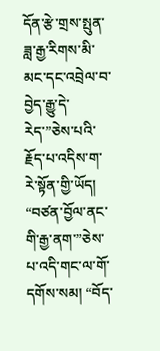དོན་རྩེ་གྲས་སྤུན་ཟླ་རྒྱ་རིགས་མི་མང་དང་འབྲེལ་བ་བྱེད་རྒྱུ་དེ་རེད་”ཅེས་པའི་རྗོད་པ་འདིས་ག་རེ་སྟོན་གྱི་ཡོད། “བཙན་བྱོལ་ནང་གི་རྒྱ་ནག་”ཅེས་པ་འདི་གང་ལ་གོ་དགོས་སམ། “བོད་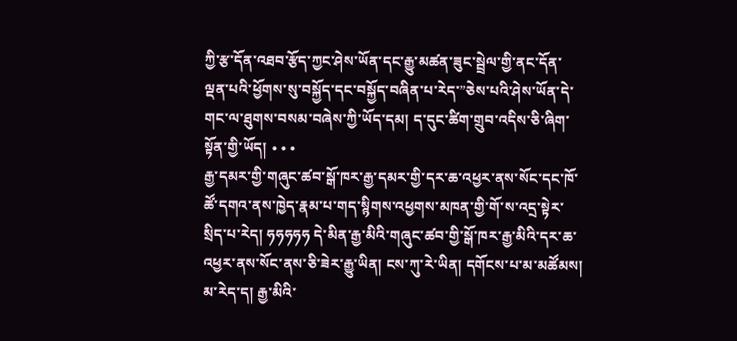ཀྱི་རྩ་དོན་འཐབ་རྩོད་ཀྱང་ཤེས་ཡོན་དང་རྒྱུ་མཚན་ཟུང་སྦྲེལ་གྱི་ནང་དོན་ལྡན་པའི་ཕྱོགས་སུ་བསྐྱོད་དང་བསྐྱོད་བཞིན་པ་རེད་”ཅེས་པའི་ཤེས་ཡོན་དེ་གང་ལ་ཐུགས་བསམ་བཞེས་ཀྱི་ཡོད་དམ། ད་དུང་ཚིག་གྲུབ་འདིས་ཅི་ཞིག་སྟོན་གྱི་ཡོད། ∙∙∙
རྒྱ་དམར་གྱི་གཞུང་ཚབ་སྒོ་ཁར་རྒྱ་དམར་གྱི་དར་ཆ་འཕྱར་ནས་སོང་དང་ཁོ་ཚོ་དགའ་ནས་ཁྱེད་རྣམ་པ་གད་སྙིགས་འཕྱགས་མཁན་གྱི་གོ་ས་འདྲ་སྟེར་སྲིད་པ་རེད། ཧཧཧཧཧ དེ་མིན་རྒྱ་མིའི་གཞུང་ཚབ་གྱི་སྒོ་ཁར་རྒྱ་མིའི་དར་ཆ་འཕྱར་ནས་སོང་ནས་ཅི་ཟེར་རྒྱུ་ཡིན། ངས་ཀུ་རེ་ཡིན། དགོངས་པ་མ་མཚོམས།
མ་རེད་ད། རྒྱ་མིའི་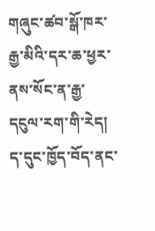གཞུང་ཚབ་སྒོ་ཁར་རྒྱ་མིའི་དར་ཆ་ཕྱར་ནས་སོང་ན་རྒྱ་དངུལ་རག་གི་རེད། ད་དུང་ཁྱོད་བོད་ནང་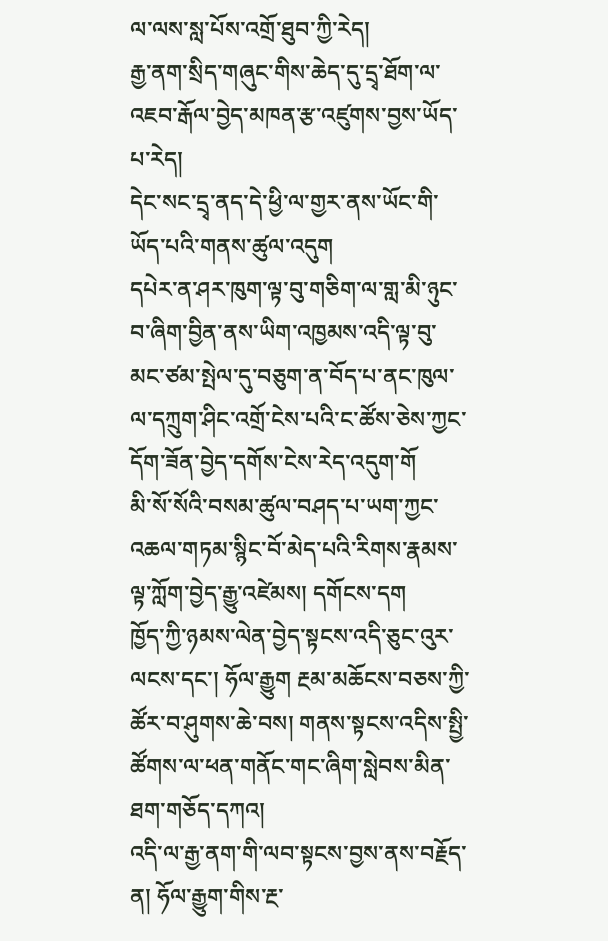ལ་ལས་སླ་པོས་འགྲོ་ཐུབ་ཀྱི་རེད།
རྒྱ་ནག་སྲིད་གཞུང་གིས་ཆེད་དུ་དྲྭ་ཐོག་ལ་འཇབ་རྒོལ་བྱེད་མཁན་རྩ་འཛུགས་བྱས་ཡོད་པ་རེད།
དེང་སང་དྲྭ་ནད་དེ་ཕྱི་ལ་གྱར་ནས་ཡོང་གི་ཡོད་པའི་གནས་ཚུལ་འདུག
དཔེར་ན་ཤར་ཁུག་ལྟ་བུ་གཅིག་ལ་གླ་མི་ཉུང་བ་ཞིག་བྱིན་ནས་ཡིག་འཁྱམས་འདི་ལྟ་བུ་མང་ཙམ་སྤེལ་དུ་བཅུག་ན་བོད་པ་ནང་ཁུལ་ལ་དཀྲུག་ཤིང་འགྲོ་ངེས་པའི་ང་ཚོས་ཅེས་ཀྱང་དོག་ཟོན་བྱེད་དགོས་ངེས་རེད་འདུག་གོ
མི་སོ་སོའི་བསམ་ཚུལ་བཤད་པ་ཡག་ཀྱང་འཆལ་གཏམ་སྙིང་བོ་མེད་པའི་རིགས་རྣམས་ལྟ་ཀློག་བྱེད་རྒྱུ་འཛེམས། དགོངས་དག
ཁྱོད་ཀྱི་ཉམས་ལེན་བྱེད་སྟངས་འདི་ཅུང་འུར་ལངས་དང་། ཧོལ་རྒྱུག རྔམ་མཆོངས་བཅས་ཀྱི་ཚོར་བ་ཤུགས་ཆེ་བས། གནས་སྟངས་འདིས་སྤྱི་ཚོགས་ལ་ཕན་གནོང་གང་ཞིག་སླེབས་མིན་ཐག་གཅོད་དཀའ།
འདི་ལ་རྒྱ་ནག་གི་ལབ་སྟངས་བྱས་ནས་བརྗོད་ན། ཧོལ་རྒྱུག་གིས་རྔ་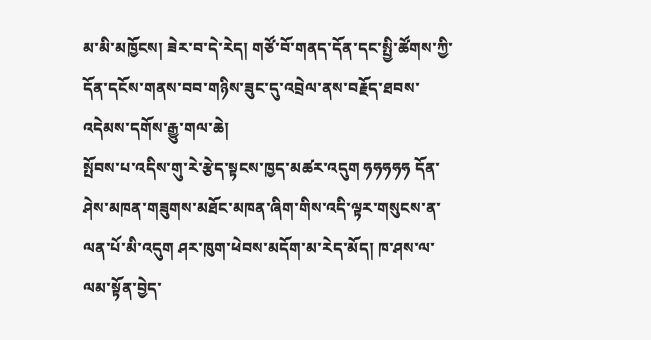མ་མི་མཁྱོངས། ཟེར་བ་དེ་རེད། གཙོ་བོ་གནད་དོན་དང་སྤྱི་ཚོགས་ཀྱི་དོན་དངོས་གནས་བབ་གཉིས་ཟུང་དུ་འབྲེལ་ནས་བརྗོད་ཐབས་འདེམས་དགོས་རྒྱུ་གལ་ཆེ།
སྤོབས་པ་འདིས་གུ་རེ་རྩེད་སྟངས་ཁྱད་མཚར་འདུག ཧཧཧཧཧ དོན་ཤེས་མཁན་གཟུགས་མཐོང་མཁན་ཞིག་གིས་འདི་ལྟར་གསུངས་ན་ལན་པོ་མི་འདུག ཤར་ཁུག་ཕེབས་མདོག་མ་རེད་མོད། ཁ་ཤས་ལ་ལམ་སྟོན་བྱེད་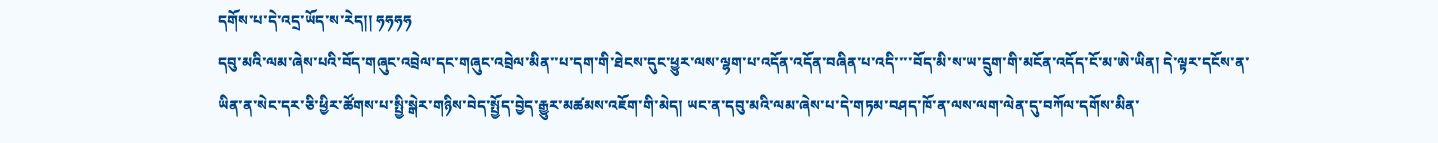དགོས་པ་དེ་འདྲ་ཡོད་ས་རེད།། ཧཧཧཧ
དབུ་མའི་ལམ་ཞེས་པའི་བོད་གཞུང་འབྲེལ་དང་གཞུང་འབྲེལ་མིན་་པ་དག་གི་ཐེངས་དུང་ཕྱུར་ལས་ལྷག་པ་འདོན་འདོན་བཞིན་པ་འདི་་་་བོད་མི་ས་ཡ་དྲུག་གི་མངོན་འདོད་ངོ་མ་ཨེ་ཡིན། དེ་ལྟར་དངོས་ན་ཡིན་ན་སེང་དར་ཅི་ཕྱིར་ཚོགས་པ་སྤྱི་སྒེར་གཉིས་བེད་སྤྱོད་བྱེད་རྒྱུར་མཚམས་འཇོག་གི་མེད། ཡང་ན་དབུ་མའི་ལམ་ཞེས་པ་དེ་གཏམ་བཤད་ཁོ་ན་ལས་ལག་ལེན་དུ་བཀོལ་དགོས་མིན་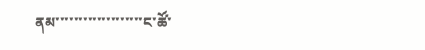ནམ་་་་་་་་་་་་་་་་་་་ང་ཚོ་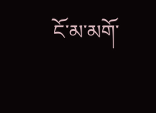ངོ་མ་མགོ་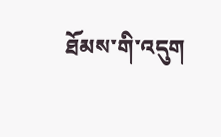ཐོམས་གི་འདུག